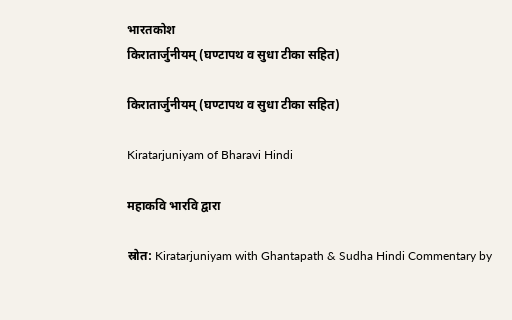भारतकोश
किरातार्जुनीयम् (घण्टापथ व सुधा टीका सहित)

किरातार्जुनीयम् (घण्टापथ व सुधा टीका सहित)

Kiratarjuniyam of Bharavi Hindi

महाकवि भारवि द्वारा

स्रोत: Kiratarjuniyam with Ghantapath & Sudha Hindi Commentary by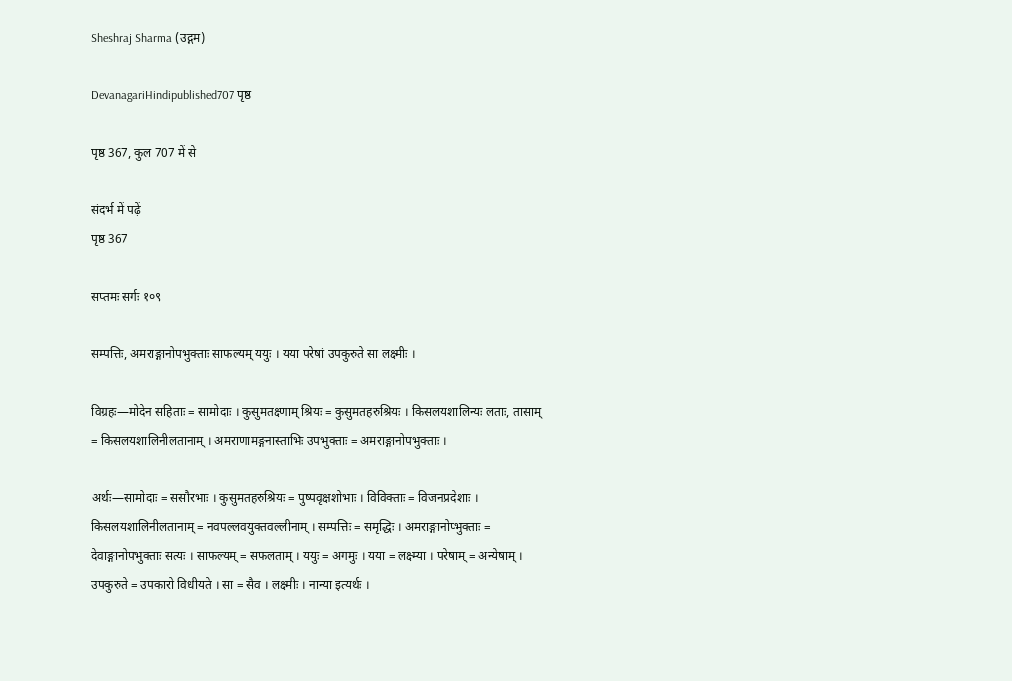Sheshraj Sharma (उद्गम)

DevanagariHindipublished707 पृष्ठ

पृष्ठ 367, कुल 707 में से

संदर्भ में पढ़ें
पृष्ठ 367

सप्तमः सर्गः १०९

सम्पत्तिः, अमराङ्गानोपभुक्ताः साफल्यम् ययुः । यया परेषां उपकुरुते सा लक्ष्मीः ।

विग्रहः—मोदेन सहिताः = सामोदाः । कुसुमतक्ष्णाम् श्रियः = कुसुमतहरुश्रियः । किसलयशालिन्यः लताः, तासाम् = किसलयशालिनीलतानाम् । अमराणामङ्गनास्ताभिः उपभुक्ताः = अमराङ्गानोपभुक्ताः ।

अर्थः—सामोदाः = ससौरभाः । कुसुमतहरुश्रियः = पुष्पवृक्षशोभाः । विविक्ताः = विजनप्रदेशाः । किसलयशालिनीलतानाम् = नवपल्लवयुक्तवल्लीनाम् । सम्पत्तिः = समृद्धिः । अमराङ्गानोप्भुक्ताः = देवाङ्गानोपभुक्ताः सत्यः । साफल्यम् = सफलताम् । ययुः = अगमुः । यया = लक्ष्म्या । परेषाम् = अन्येषाम् । उपकुरुते = उपकारो विधीयते । सा = सैव । लक्ष्मीः । नान्या इत्यर्थः ।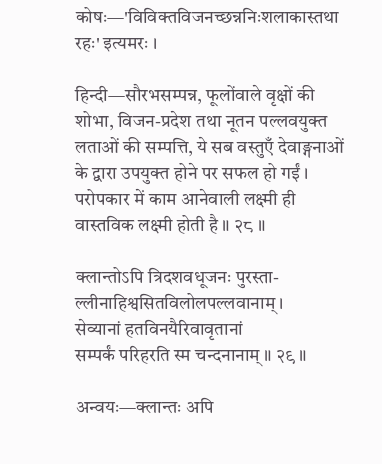कोषः—'विविक्तविजनच्छन्ननिःशलाकास्तथा रहः' इत्यमरः ।

हिन्दी—सौरभसम्पन्न, फूलोंवाले वृक्षों की शोभा, विजन-प्रदेश तथा नूतन पल्लवयुक्त लताओं की सम्पत्ति, ये सब वस्तुएँ देवाङ्गनाओं के द्वारा उपयुक्त होने पर सफल हो गईं । परोपकार में काम आनेवाली लक्ष्मी ही वास्तविक लक्ष्मी होती है ॥ २८ ॥

क्लान्तोऽपि त्रिदशवधूजनः पुरस्ता-
ल्लीनाहिश्वसितविलोलपल्लवानाम् ।
सेव्यानां हतविनयैरिवावृतानां
सम्पर्कं परिहरति स्म चन्दनानाम् ॥ २९ ॥

अन्वयः—क्लान्तः अपि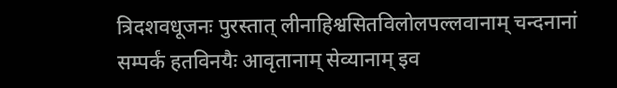त्रिदशवधूजनः पुरस्तात् लीनाहिश्वसितविलोलपल्लवानाम् चन्दनानां सम्पर्कं हतविनयैः आवृतानाम् सेव्यानाम् इव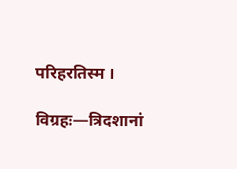परिहरतिस्म ।

विग्रहः—त्रिदशानां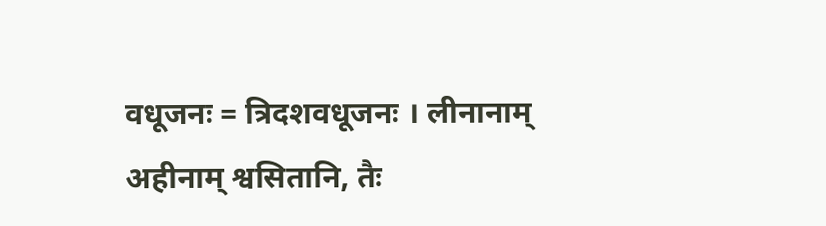वधूजनः = त्रिदशवधूजनः । लीनानाम् अहीनाम् श्वसितानि, तैः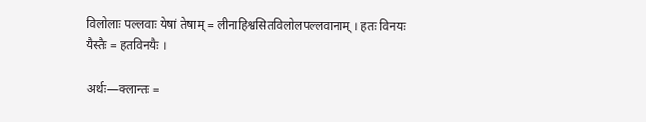विलोलाः पल्लवाः येषां तेषाम् = लीनाहिश्वसितविलोलपल्लवानाम् । हतः विनयः यैस्तैः = हतविनयैः ।

अर्थः—क्लान्तः =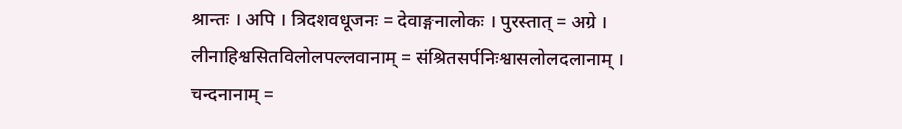श्रान्तः । अपि । त्रिदशवधूजनः = देवाङ्गनालोकः । पुरस्तात् = अग्रे । लीनाहिश्वसितविलोलपल्लवानाम् = संश्रितसर्पनिःश्वासलोलदलानाम् । चन्दनानाम् =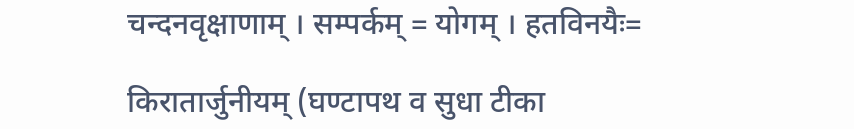चन्दनवृक्षाणाम् । सम्पर्कम् = योगम् । हतविनयैः=

किरातार्जुनीयम् (घण्टापथ व सुधा टीका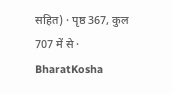सहित) · पृष्ठ 367, कुल 707 में से · BharatKosha